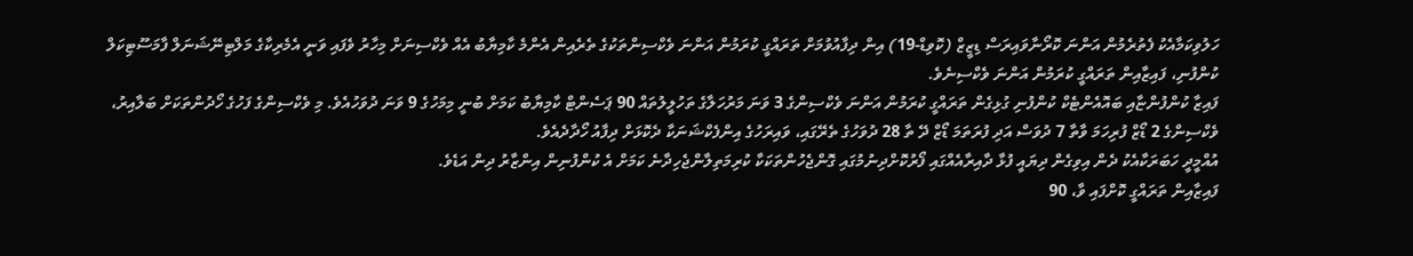ހަލުވިކަމާއެކު ފެތުރެމުން އަންނަ ކޮރޯނާވައިރަސް ޑިޒީޒް (ކޮވިޑް-19) އިން ދިފާއުވުމަށް ތަރައްގީ ކުރަމުން އަންނަ ވެކްސިންތަކުގެ ތެރެއިން އެންމެ ކާމިޔާބު އެއް ވެކްސިނަށް މިހާރު ވެފައި ވަނީ އެމެރިކާގެ މަލްޓިނޭޝަނަލް ފާމަސޫޓިކަލް ކުންފުނި، ފައިޒާއިން ތަރައްގީ ކުރަމުން އަންނަ ވެކްސިނެވެ.
ފައިޒާ ކުންފުންޏާއި ބައޮއެންޓެކް ކުންފުނި ގުޅިގެން ތަރައްގީ ކުރަމުން އަންނަ ވެކްސިންގެ 3 ވަނަ މަރުހަލާގެ ތަހުލީލުތައް 90 ޕަސެންޓް ކާމިޔާބު ކަމަށް ބުނީ މިމަހުގެ 9 ވަނަ ދުވަހުއެވެ. މި ވެކްސިންގެ ފަހުގެ ހޯދުންތަކަށް ބަލާއިރު، ވެކްސިންގެ 2 ޑޯޒް ފުރިހަމަ ވާތާ 7 ދުވަސް އަދި ފުރަތަމަ ޑޯޒް ދޭ ތާ 28 ދުވަހުގެ ތެރޭގައި، ވައިރަހުގެ އިންފެކްޝަނަކާ ދެކޮޅަށް ދިފާއު ހޯދާދެއެވެ.
އުއްމީދީ ހަބަރަކާއެކު ދެން އިވިގެން ދިޔައީ ފުޅާ ދާއިރާއެއްގައި ފޯރުކޮށްދިނުމުގައި ގޮންޖެހުންތަކަކާ ކުރިމަތިލާންޖެހިދާނެ ކަމަށް އެ ކުންފުނިން އިންޒާރު ދިން އަޑެވެ.
ފައިޒާއިން ތަރައްގީ ކޮށްފައި ވާ، 90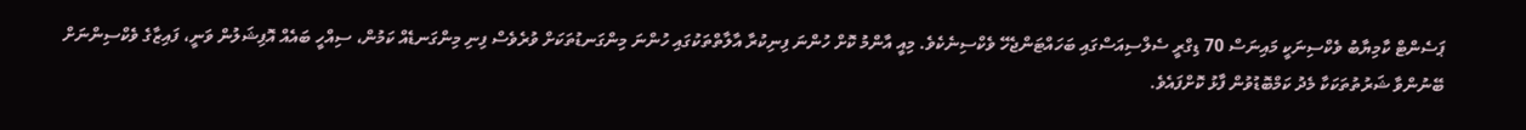ޕަސެންޓް ކާމިޔާބު ވެކްސިނަކީ މައިނަސް 70 ޑިގްރީ ސެލްސިއަސްގައި ބަހައްޓަންޖެހޭ ވެކްސިނެކެވެ. މިއީ އާންމު ކޮށް ހުންނަ ފިނިކުރާ އާލާތްތަކުގައި ހުންނަ މިންގަނޑުތަކަށް ވުރެވެސް ފިނި މިންގަނޑެއް ކަމުން، ސިއްހީ ބައެއް އޮފިޝަލުން ވަނީ، ފައިޒާގެ ވެކްސިންނަށް ބޭނުންވާ ޝަރުތުތަކަކާ މެދު ކަމްބޮޑުވުން ފާޅު ކޮށްފައެވެ.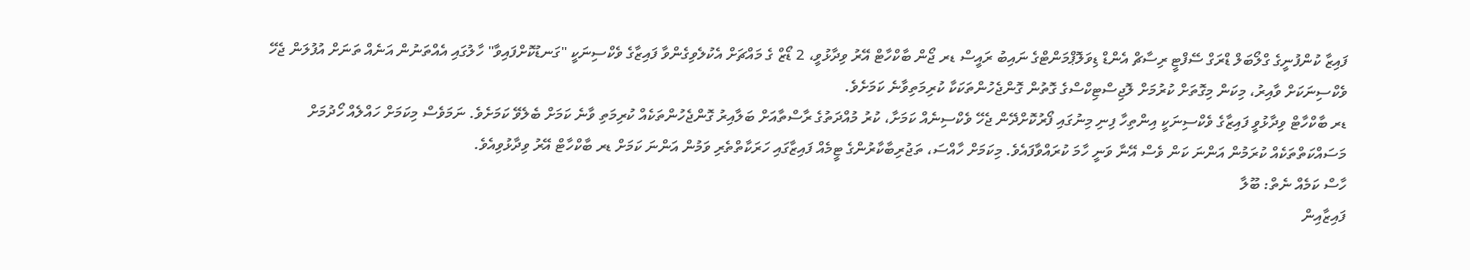ފައިޒާ ކުންފުނީގެ ގްލޯބަލް ޑްރަގް ސޭފްޓީ ރިސާޗް އެންޑް ޑިވަލޮޕްމަންޓްގެ ނައިބު ރައީސް ޑރ ޖޯން ބާކްހާޓް އޭރު ވިދާޅުވީ، 2 ޑޯޒް ގެ މައްޗަށް އެކުލެވިގެންވާ ފައިޒާގެ ވެކްސިނަކީ "ގަނޑުކޮށްފައިވާ" ހާލުގައި އެއްތަނުން އަނެއް ތަނަށް އުފުލަން ޖެހޭ ވެކްސިނަކަށް ވާއިރު، މިކަން މިގޮތަށް ކުރުމަށް ލޮޖިސްޓިކްސްގެ ގޮތުން ގޮންޖެހުންތަކަކާ ކުރިމަތިވާނެ ކަމަށެވެ.
ޑރ ބާކްހާޓް ވިދާޅުވީ ފައިޒާގެ ވެކްސިނަކީ އިންތިހާ ފިނި މިނުގައި ފޯރުކޮށްދޭން ޖެހޭ ވެކްސިނެއް ކަމަށާ، ކުރު މުއްދަތުގެ ރާސްތާއަށް ބަލާއިރު ގޮންޖެހުންތަކެއް ކުރިމަތި ވާނެ ކަމަށް ބެލެވޭ ކަމަށެވެ. ނަމަވެސް މިކަމަށް ހައްލެއް ހޯދުމަށް މަސައްކަތްތަކެއް ކުރަމުން އަންނަ ކަން ވެސް އޭނާ ވަނީ ހާމަ ކުރައްވާފައެވެ. މިކަމަށް ހާއްސަ، ތަޖުރިބާކާރުންގެ ޓީމެއް ފައިޒާގައި ހަރަކާތްތެރި ވަމުން އަންނަ ކަމަށް ޑރ ބާކްހާޓް އޭރު ވިދާޅުވިއެވެ.
ހާސް ކަމެއް ނެތް: ބޫލާ
ފައިޒާއިން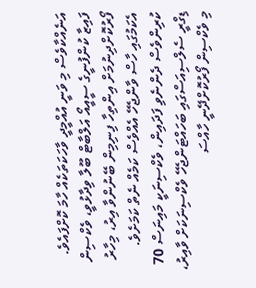އަނެއްކާވެސް މި ވަނީ އުއްމީދީ ވާހަކަތަކެއް ހާމަ ކޮށްފައެވެ. ފައިޒާ ކުންފުނީގެ ސީއީއޯ އަލްބާޓް ބޫލާ ވިދާޅުވީ، ވެކްސިން ފޯރުކޮށްދިނުމަށް އިންތިހާ ފިނިމިން ބޭނުންވާ އިރު، މިހާރު އެކަމުގައި ހާސް ވާންޖެހޭ އެއްވެސް ކަމެއް ނެތް ކަމަށެވެ.
ކުރިންވެސް ދެންނެވި ފަދައިން، ވެކްސިނަކީ މައިނަސް 70 ޑިގްރީ ސެލްސިއަސްގައި ބަހައްޓަންޖެހޭ ވެކްސިނަކަށް ވާއިރު، މި ވެކްސިން ފޯރުކޮށްދޭނީ ހާއްސަ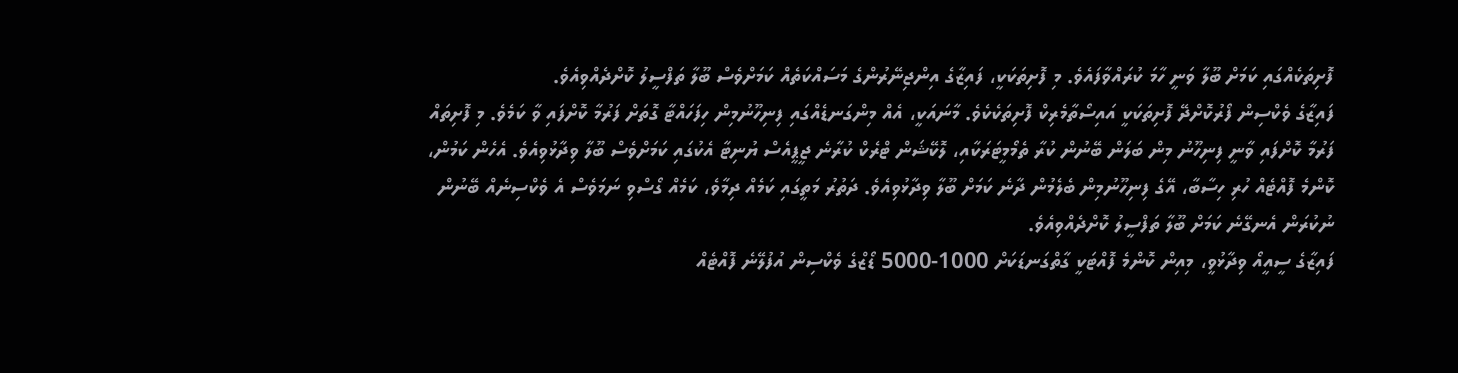ފޮށިތަކެއްގައި ކަމަށް ބޫލާ ވަނީ ހާމަ ކުރައްވާފައެވެ. މި ފޮށިތަކަކީ، ފައިޒާގެ އިންޖިނޭރުންގެ މަސައްކަތެއް ކަމަށްވެސް ބޫލާ ތަފްސީލު ކޮށްދެއްވިއެވެ.
ފައިޒާގެ ވެކްސިން ފޯރުކޮށްދޭ ފޮށިތަކަކީ އައިސޯތާމެރިކް ފޮށިތަކެކެވެ. މާނައަކީ، އެއް މިންގަނޑެއްގައި ފިނިހޫނުމިން ހިފަހައްޓާ ގޮތަށް ފަރުމާ ކޮށްފައި ވާ ކަމެވެ. މި ފޮށިތައް ފަރުމާ ކޮށްފައި ވާނީ ފިނިހޫނު މިން ބަލަން ބޭނުން ކުރާ ތެމޯމީޓަރަކާއި، ލޮކޭޝަން ޓްރެކް ކުރާނެ ޖީޕީއެސް ޔުނިޓާ އެކުގައި ކަމަށްވެސް ބޫލާ ވިދާޅުވިއެވެ. އެހެން ކަމުން، ކޮންމެ ފޮއްޓެއް ހުރި ހިސާބާ، އޭގެ ފިނިހޫނުމިން ބެލެމުން ދާނެ ކަމަށް ބޫލާ ވިދާޅުވިއެވެ. ދަތުރު މަތީގައި ކަމެއް ދިމާވެ، ކަމެއް ގޯސްވި ނަމަވެސް އެ ވެކްސިނެއް ބޭނުން ނުކުރަން އެނގޭނެ ކަމަށް ބޫލާ ތަފްސީލު ކޮށްދެއްވިއެވެ.
ފައިޒާގެ ސީއީއޯ ވިދާޅުވީ، މިއިން ކޮންމެ ފޮއްޓަކީ ގާތްގަނޑަކަށް 1000-5000 ޑޯޒްގެ ވެކްސިން އުފުލޭނެ ފޮއްޓެއް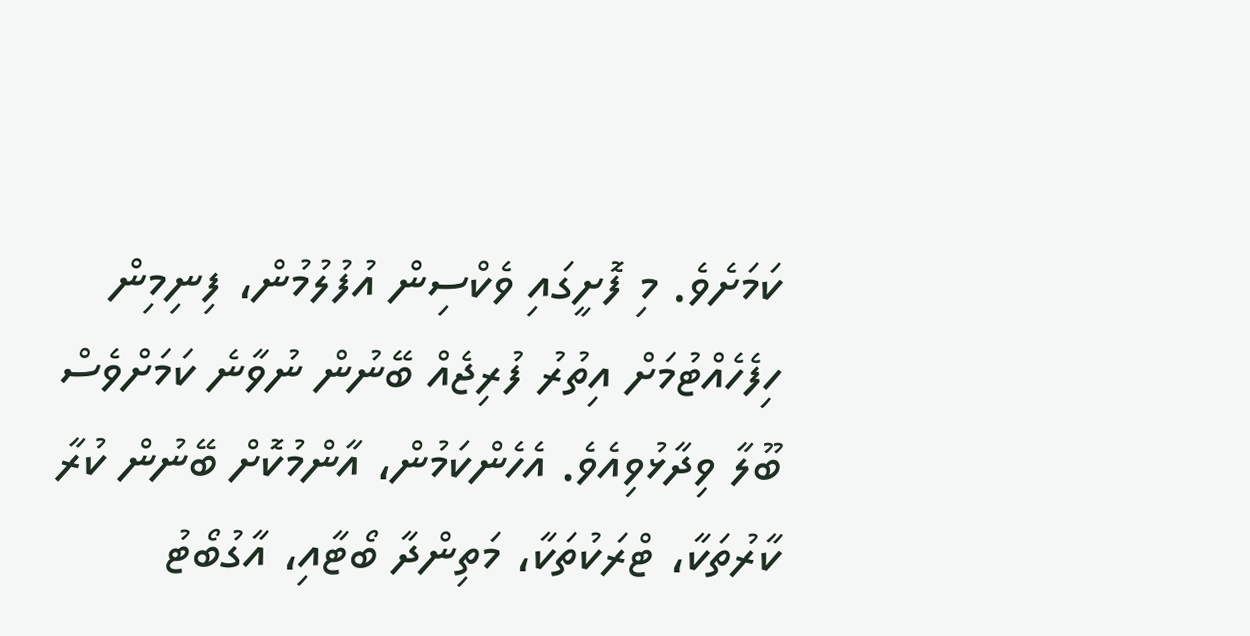ކަމަށެވެ. މި ފޮށީގައި ވެކްސިން އުފުލުމުން، ފިނިމިން ހިފެހެއްޓުމަށް އިތުރު ފުރިޖެއް ބޭނުން ނުވާނެ ކަމަށްވެސް ބޫލާ ވިދާޅުވިއެވެ. އެހެންކަމުން، އާންމުކޮށް ބޭނުން ކުރާ ކާރުތަކާ، ޓްރަކުތަކާ، މަތިންދާ ބޯޓާއި، އާގުބޯޓު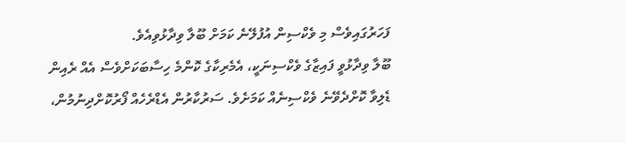ފަހަރުގައިވެސް މި ވެކްސިން އުފުލޭނެ ކަމަށް ބޫލާ ވިދާޅުވިއެވެ.
ބޫލާ ވިދާޅުވީ ފައިޒާގެ ވެކްސިނަކީ، އެމެރިކާގެ ކޮންމެ ހިސާބަކަށްވެސް އެއް ރެއިން ޑެލިވާ ކޮށްދެވޭނެ ވެކްސިނެއް ކަމަށެވެ. ސަރުކާރުން އެޑްރެހެއް ފޯރުކޮށްދިނުމުން،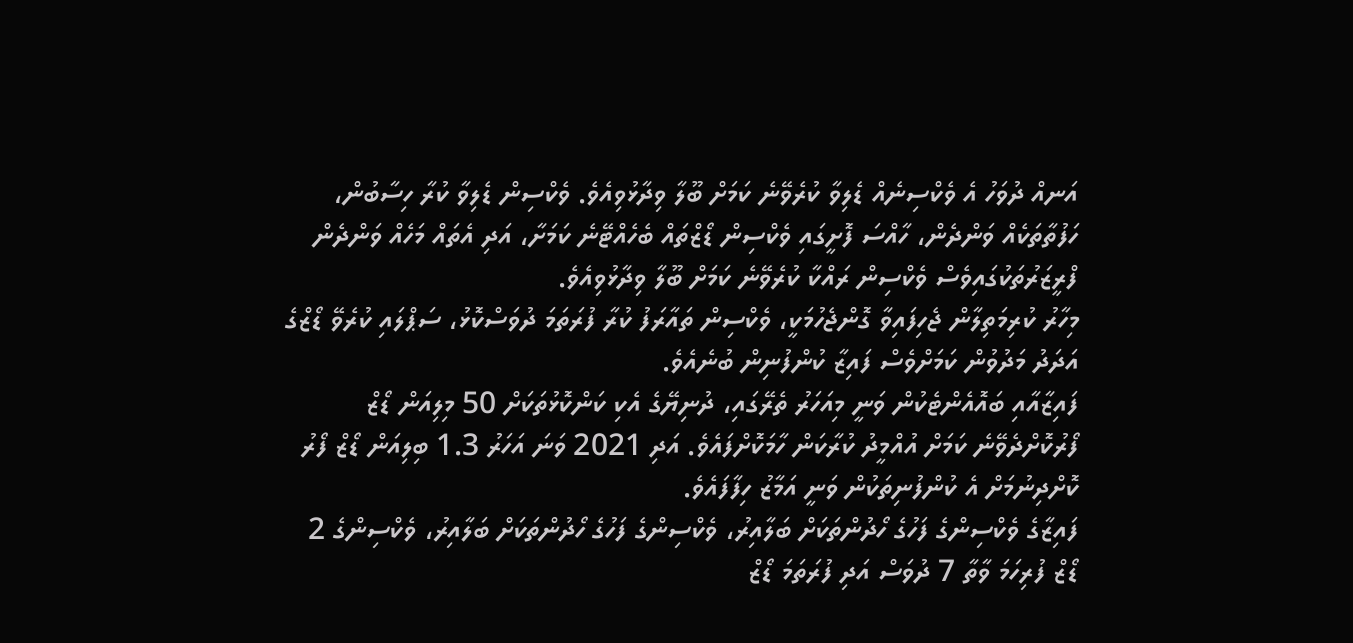އަނއް ދުވަހު އެ ވެކްސިނެއް ޑެލިވާ ކުރެވޭނެ ކަމަށް ބޫލާ ވިދާޅުވިއެވެ. ވެކްސިން ޑެލިވާ ކުރާ ހިސާބުން، ހަފުތާތަކެއް ވަންދެން، ހާއްސަ ފޮށީގައި ވެކްސިން ޑޯޒްތައް ބެހެއްޓޭނެ ކަމަށާ، އަދި އެތައް މަހެއް ވަންދެން ފްރީޒަރުތަކުގައިވެސް ވެކްސިން ރައްކާ ކުރެވޭނެ ކަމަށް ބޫލާ ވިދާޅުވިއެވެ.
މިހާރު ކުރިމަތިލާން ޖެހިފައިވާ ގޮންޖެހުމަކީ، ވެކްސިން ތައާރަފު ކުރާ ފުރަތަމަ ދުވަސްކޮޅު، ސަޕްލައި ކުރެވޭ ޑޯޒްގެ އަދަދު މަދުވުން ކަމަށްވެސް ފައިޒާ ކުންފުނިން ބުނެއެވެ.
ފައިޒާއާއި ބައޮއެންޓެކުން ވަނީ މިއަހަރު ތެރޭގައި، ދުނިޔޭގެ އެކި ކަންކޮޅުތަކަށް 50 މިލިއަން ޑޯޒް ފޯރުކޮށްދެވޭނެ ކަމަށް އުއްމީދު ކުރާކަން ހާމަކޮށްފައެވެ. އަދި 2021 ވަނަ އަހަރު 1.3 ބިލިއަން ޑޯޒް ފޯރު ކޮށްދިނުމަށް އެ ކުންފުނިތަކުން ވަނީ އަމާޒު ހިފާފައެވެ.
ފައިޒާގެ ވެކްސިންގެ ފަހުގެ ހޯދުންތަކަށް ބަލާއިރު، ވެކްސިންގެ ފަހުގެ ހޯދުންތަކަށް ބަލާއިރު، ވެކްސިންގެ 2 ޑޯޒް ފުރިހަމަ ވާތާ 7 ދުވަސް އަދި ފުރަތަމަ ޑޯޒް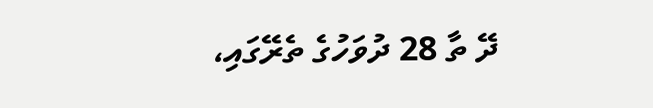ދޭ ތާ 28 ދުވަހުގެ ތެރޭގައި،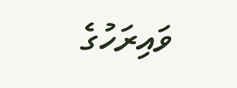ވައިރަހުގެ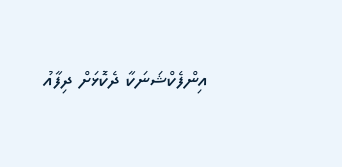އިންފެކްޝަނަކާ ދެކޮޅަށް ދިފާއު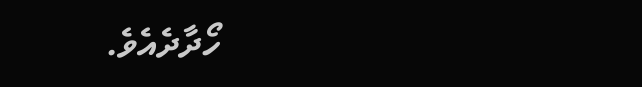ހޯދާދެއެވެ.